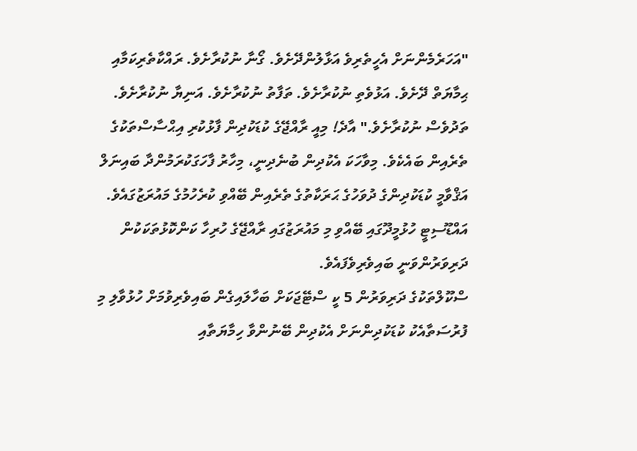"އަހަރެމެންނަށް އެހީތެރިވެ އަޅާލުންދޭށެވެ. ގޯނާ ނުކުރާށެވެ. ރައްކާތެރިކަމާއި ޙިމާޔަތް ދޭށެވެ. އަޅުވެތި ނުކުރާށެވެ. ތަފާތު ނުކުރާށެވެ. އަނިޔާ ނުކުރާށެވެ. ތަދުވެސް ނުކުރާށެވެ." އާދެ! މިއީ ރާއްޖޭގެ ކުޑަކުދިން ފާޅުކުރި އިޙްސާސްތަކުގެ ތެރެއިން ބައެކެވެ. މިވާހަކަ އެކުދިން ބުނެދިނީ، މިހާރު ފާހަގަކުރަމުންދާ ބައިނަލް އަޤްވާމީ ކުޑަކުދިންގެ ދުވަހުގެ ޙަރަކާތުގެ ތެރެއިން ބޭއްވި ކުރެހުމުގެ މައުރަޒުގައެވެ. އައްޑޫސިޓީ ހުޅުމީދޫގައި ބޭއްވި މި މައުރަޒުގައި ރާއްޖޭގެ ހުރިހާ ކަންކޮޅުތަކަކުން ދަރިވަރުންވަނީ ބައިވެރިވެފައެވެ.
ސްކޫލްތަކުގެ ދަރިވަރުން 5 ކީ ސްޓޭޖަކަށް ބަހާލައިގެން ބައިވެރިވުމަށް ހުޅުވާލި މި ފުރުސަތާއެކު ކުޑަކުދިންނަށް އެކުދިން ބޭނުންވާ ހިމާޔަތާއި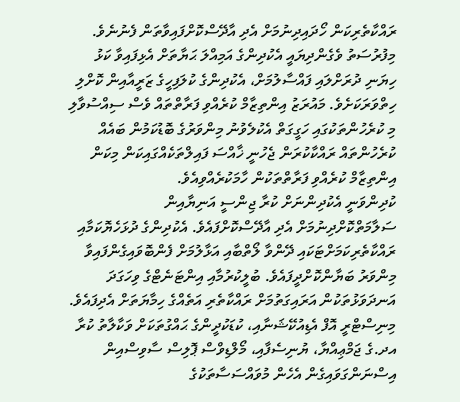ރައްކާތެރިކަން ހޯދައިދިނުމަށް އެދި އާދޭސްކޮށްފައިވާތަން ފެނުނެވެ. މިފުރުސަތު ވެގެންދިޔައީ އެކުދިންގެ އަމިއްލަ ޙަޔާތަށް އެޅިފައިވާ ކަޅު ހިޔަނި ދުރަށްލައި ފައްސާލުމަށް، އެކުދިންގެ ކުލަފިހީގެ ޒަރީއާއިން ކޮށްލި ހިތްވަރަކަށެވެ. މައުރަޒު އިންތިޒާމް ކުރެއްވި ފަރާތްތައް ވެސް ސިއްސުވާލި މި ކުރެހުންތަކުގައި ހަގީގަތް އެކުލެވުނު މިންވަރުގެ ބޮޑުކަމުން ބައެއް ކުރެހުންތައް ރައްކާކުރަން ޖެހުނީ ޚާއްސަ ފައިލްތަކެއްގައިކަން މިކަން އިންތިޒާމް ކުރެއްވި ފަރާތްތަކުން ހާމަކުރެއްވިއެވެ.
ކުދިންވަނީ އެކުދިންނަށް ކުރާ ޖިންސީ އަނިޔާއިން ސަލާމަތްކޮށްދިނުމަށް އެދި އާދޭސްކޮށްފައެވެ. އެކުދިންގެ ދުޅަހެޔޮކަމާއި ރައްކާތެރިކަމަށްޓަކައި ދޭންވާ ލޯތްބާއި އަޅާލުމަށް ފެންބޮވައިގެންފައިވާ މިންވަރު ބަޔާންކޮށްދީފައެވެ. ބުލީކުރުމާއި އިންޓަނެޓްގެ ވިހަގަދަ އަނދަވަޅުތަކުން އަރައިގަތުމަށް ރައްކާތެރި އަތެއްގެ ހިމާޔަތަށް އެދިފައެވެ.
މިނިސްޓްރީ އޮފް އެޑިއުކޭޝަނާއި، ކުޑަކުދީންގެ ޙައްގުތަކަށް ވަކާލާތު ކުރާ އދ.ގެ ޖަމްޢިއްޔާ، ޔުނިސެފާއި، މޯލްޑިވްސް ޕޮލިސް ސާވިސްއިން އިސްނަންގަވައިގެން އެހެން މުވައްސަސާތަކުގެ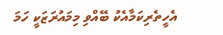އެހީތެރިކަމާއެކު ބޭއްވި މިމައުރަޒަކީ ހަމަ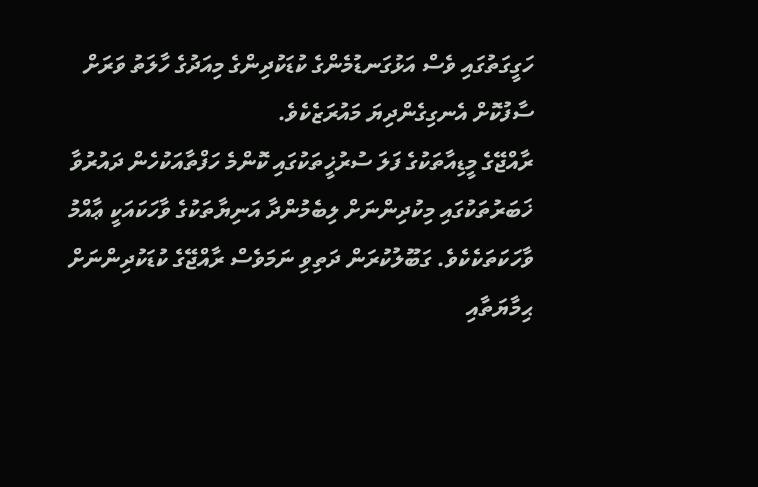ހަގީގަތުގައި ވެސް އަޅުގަނޑުމެންގެ ކުޑަކުދިންގެ މިއަދުގެ ހާލަތު ވަރަށް ސާފުކޮށް އެނގިގެންދިޔަ މައުރަޒެކެވެ.
ރާއްޖޭގެ މީޑިއާތަކުގެ ފަލަ ސުރުޚީތަކުގައި ކޮންމެ ހަފްތާއަކުހެން ދައުރުވާ ޚަބަރުތަކުގައި މިކުދިންނަށް ލިބެމުންދާ އަނިޔާތަކުގެ ވާހަކައަކީ ޢާއްމު ވާހަކަތަކެކެވެ. ގަބޫލުކުރަން ދަތިވި ނަމަވެސް ރާއްޖޭގެ ކުޑަކުދިންނަށް ޙިމާޔަތާއި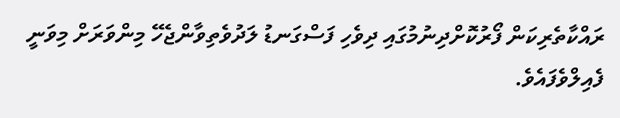ރައްކާތެރިކަން ފޯރުކޮށްދިނުމުގައި ދިވެހި ފަސްގަނޑު ލަދުވެތިވާންޖެހޭ މިންވަރަށް މިވަނީ ފެއިލްވެފައެވެ.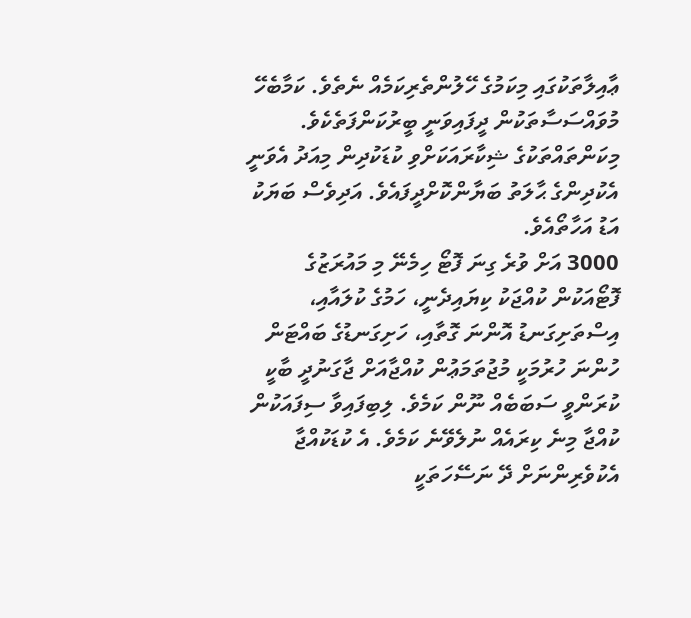ޢާއިލާތަކުގައި މިކަމުގެ ހޭލުންތެރިކަމެއް ނެތެވެ. ކަމާބެހޭ މުވައްސަސާތަކުން ދީފައިވަނީ ބީރުކަންފަތެކެވެ. މިކަންތައްތަކުގެ ޝިކާރައަކަށްވި ކުޑަކުދިން މިއަދު އެވަނީ އެކުދިންގެ ޙާލަތު ބަޔާންކޮށްދީފައެވެ. އަދިވެސް ބަޔަކު އަޑު އަހާތޯއެވެ.
3000 އަށް ވުރެ ގިނަ ފޮޓޯ ހިމެނޭ މި މައުރަޒުގެ ފޮޓޯއަކުން ކުއްޖަކު ކިޔައިދެނީ، ހަމުގެ ކުލައާއި، އިސްތަށިގަނޑު އޮންނަ ގޮތާއި، ހަށިގަނޑުގެ ބައްޓަން ހުންނަ ހުރުމަކީ މުޖުތަމަޢުން ކުއްޖާއަށް ޖާގަނުދީ ބާކީ ކުރަންވީ ސަބަބެއް ނޫން ކަމެވެ. ލިބިފައިވާ ސިފައަކުން ކުއްޖާ މިނެ ކިރައެއް ނުލެވޭނެ ކަމެވެ. އެ ކުޑަކުއްޖާ އެކުވެރިންނަށް ދޭ ނަސޭހަތަކީ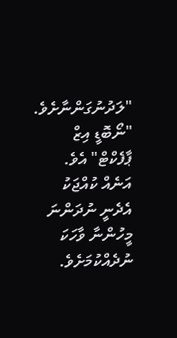"ލަދުނުގަންނާށެވެ. "ނޯބޮޑީ އިޒް ޕާފެކްޓް" އެވެ.
އަނެއް ކުއްޖަކު އެދެނީ ނުދަންނަ މީހުންނާ ވާހަކަ ނުދެއްކުމަށެވެ.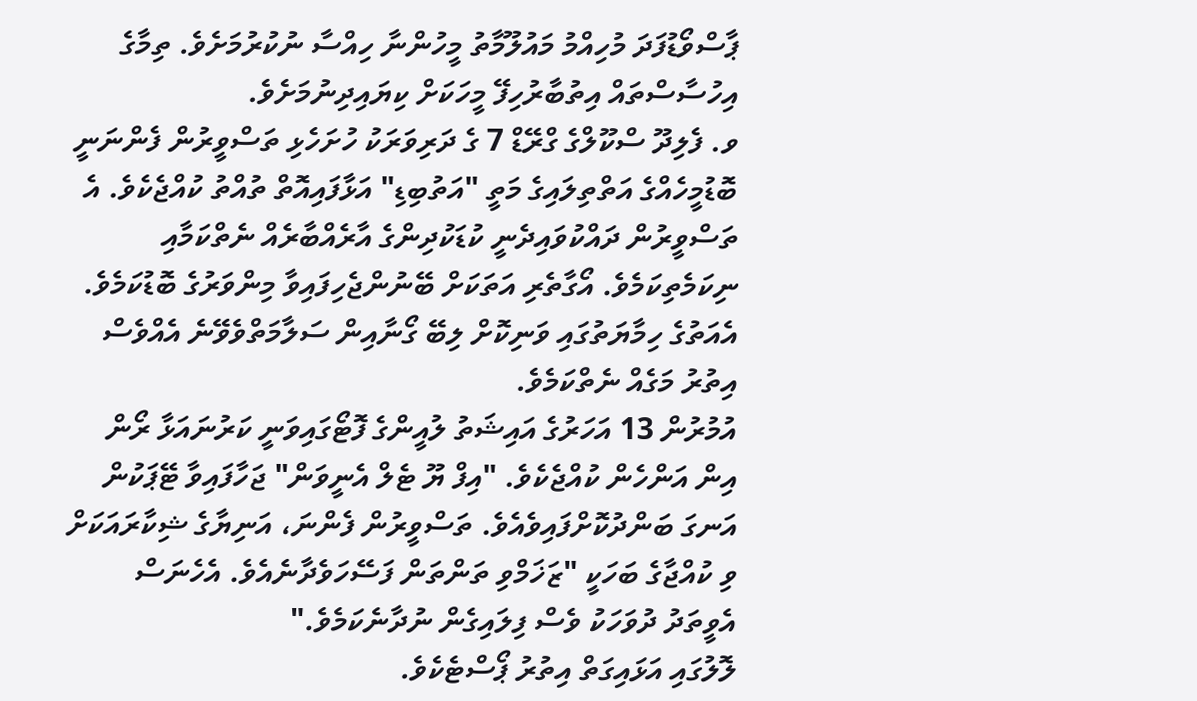ޕާސްވޯޑުފަދަ މުހިއްމު މައުލޫމާތު މީހުންނާ ހިއްސާ ނުކުރުމަށެވެ. ތިމާގެ އިހުސާސްތައް އިތުބާރުހިފޭ މީހަކަށް ކިޔައިދިނުމަށެވެ.
ވ. ފެލިދޫ ސްކޫލްގެ ގްރޭޑް 7 ގެ ދަރިވަރަކު ހުށަހެޅި ތަސްވީރުން ފެންނަނީ ބޮޑުމީހެއްގެ އަތްތިލައިގެ މަތީ "އަތުބިޑި" އަޅާފައިއޮތް ތުއްތު ކުއްޖެކެވެ. އެ ތަސްވީރުން ދައްކުވައިދެނީ ކުޑަކުދިންގެ އާރެއްބާރެއް ނެތްކަމާއި ނިކަމެތިކަމެވެ. އޯގާތެރި އަތަކަށް ބޭނުންޖެހިފައިވާ މިންވަރުގެ ބޮޑުކަމެވެ. އެއަތުގެ ހިމާޔަތުގައި ވަނިކޮށް ލިބޭ ގޯނާއިން ސަލާމަތްވެވޭނެ އެއްވެސް އިތުރު މަގެއް ނެތްކަމެވެ.
އުމުރުން 13 އަހަރުގެ އައިޝަތު ލުއީންގެ ފޮޓޯގައިވަނީ ކަރުނައަޅާ ރޯން އިން އަންހެން ކުއްޖެކެވެ. "އިފް ޔޫ ޓެލް އެނީވަން" ޖަހާފައިވާ ޓޭޕަކުން އަނގަ ބަންދުކޮށްފައިވެއެވެ. ތަސްވީރުން ފެންނަ، އަނިޔާގެ ޝިކާރައަކަށް ވި ކުއްޖާގެ ބަހަކީ "ޒަޚަމްވި ތަންތަން ފަސޭހަވެދާނެއެވެ. އެހެނަސް އެވީތަދު ދުވަހަކު ވެސް ފިލައިގެން ނުދާނެކަމެވެ."
ލޮލުގައި އަޅައިގަތް އިތުރު ޕޯސްޓެކެވެ.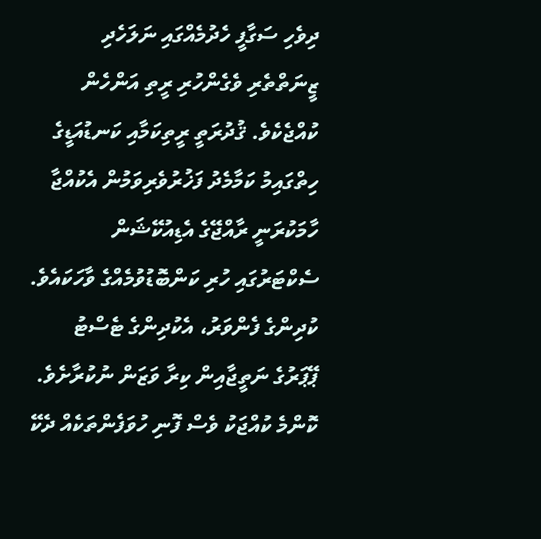ދިވެހި ސަގާފީ ހެދުމެއްގައި ނަލަހެދި ޒީނަތްތެރި ވެގެންހުރި ރީތި އަންހެން ކުއްޖެކެވެ. ޤުދުރަތީ ރީތިކަމާއި ކަނޑުއަޑީގެ ހިތްގައިމު ކަމާމެދު ފަޚުރުވެރިވަމުން އެކުއްޖާ ހާމަކުރަނީ ރާއްޖޭގެ އެޑިއުކޭޝަން ސެކްޓަރުގައި ހުރި ކަންބޮޑުވުމެއްގެ ވާހަކައެވެ. ކުދިންގެ ފެންވަރު، އެކުދިންގެ ޓެސްޓު ޕޭޕަރުގެ ނަތީޖާއިން ކިރާ ވަޒަން ނުކުރާށެވެ. ކޮންމެ ކުއްޖަކު ވެސް ފޮނި ހުވަފެންތަކެއް ދެކޭ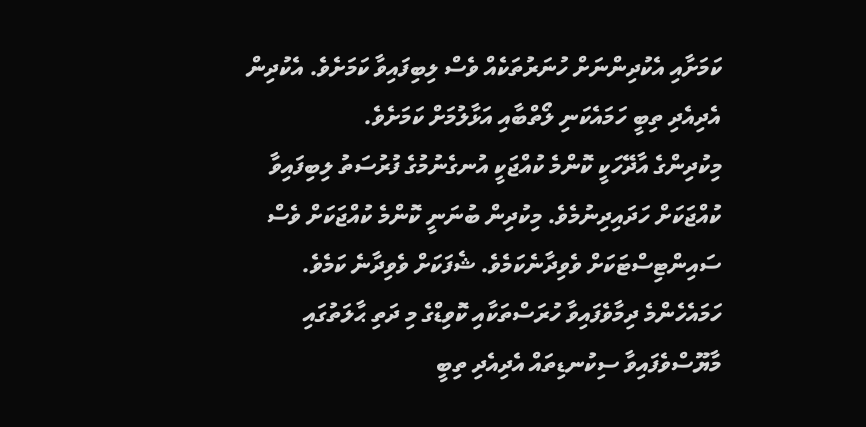ކަމަށާއި އެކުދިންނަށް ހުނަރުތަކެއް ވެސް ލިބިފައިވާ ކަމަށެވެ. އެކުދިން އެދިއެދި ތިބީ ހަމައެކަނި ލޯތްބާއި އަޅާލުމަށް ކަމަށެވެ.
މިކުދިންގެ އާދޭހަކީ ކޮންމެ ކުއްޖަކީ އުނގެނުމުގެ ފުރުސަތު ލިބިފައިވާ ކުއްޖަކަށް ހަދައިދިނުމެވެ. މިކުދިން ބުނަނީ ކޮންމެ ކުއްޖަކަށް ވެސް ސައިންޓިސްޓަކަށް ވެވިދާނެކަމެވެ. ޝެފަކަށް ވެވިދާނެ ކަމެވެ. ހަމައެހެންމެ ދިމާވެފައިވާ ހުރަސްތަކާއި ކޮވިޑްގެ މި ދަތި ޙާލަތުގައި މާޔޫސްވެފައިވާ ސިކުނޑިތައް އެދިއެދި ތިބީ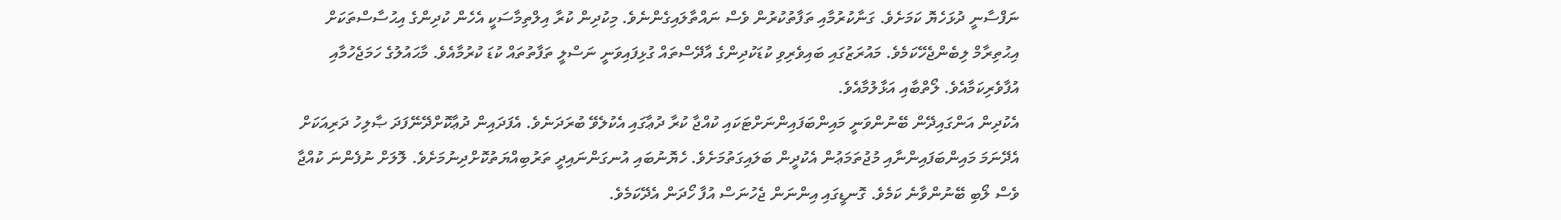ނަފްސާނީ ދުޅަހެޔޮ ކަމަށެވެ. ގަނާކުރުމާއި ތަފާތުކުރުން ވެސް ނައްތާލައިގެންނެވެ. މިކުދިން ކުރާ އިލްތިމާސަކީ އެހެން ކުދިންގެ އިޙުސާސްތަކަށް އިޙުތިރާމް ލިބެންޖެހޭކަމެވެ. މައުރަޒުގައި ބައިވެރިވި ކުޑަކުދިންގެ އާދޭސްތައް ގުޅިފައިވަނީ ނަސްލީ ތަފާތުތައް ކުޑަ ކުރުމާއެވެ. މާޙައުލުގެ ހަމަޖެހުމާއި އުފާވެރިކަމާއެވެ. ލޯތްބާއި އަޅާލުމާއެވެ.
އެކުދިން އަންގައިދޭން ބޭނުންވަނީ މައިންބަފައިންނަށްޓަކައި ކުއްޖާ ކުރާ ދުޢާގައި އެކުލެވޭ ބުރަދަނެވެ. އެފަދައިން ދުޢާކޮށްދޭނޭފަދަ ޞާލިހު ދަރިއަކަށް އެދޭނަމަ މައިންބަފައިންނާއި މުޖުތަމަޢުން އެކުދީން ބަލައިގަތުމަށެވެ. ހެޔޮނުބައި އުނގަންނައިދީ ތަރުބިއްޔަތުކޮށްދިނުމަށެވެ. ލޮލަށް ނުފެންނަ ކުއްޖާ ވެސް ލޯބި ބޭނުންވާނެ ކަމެވެ. ގޮނޑީގައި އިންނަން ޖެހުނަސް އުފާ ހޯދަން އެދޭކަމެވެ.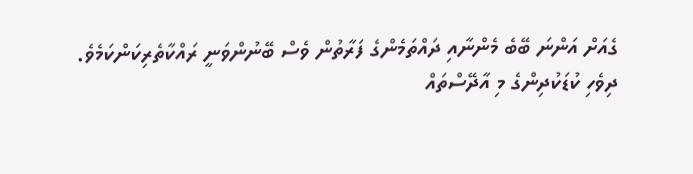ގެއަށް އަންނަ ބޭބެ މެންނާއި ދައްތަމެންގެ ފަރާތުން ވެސް ބޭނުންވަނީ ރައްކާތެރިކަންކަމެވެ.
ދިވެހި ކުޑަކުދިންގެ މި އާދޭސްތައް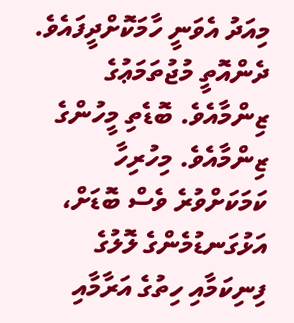މިއަދު އެވަނީ ހާމަކޮށްދީފައެވެ. ދެންއޮތީ މުޖުތަމަޢުގެ ޒިންމާއެވެ. ބޮޑެތި މީހުންގެ ޒިންމާއެވެ. މިހުރިހާ ކަމަކަށްވުރެ ވެސް ބޮޑަށް، އަޅުގަނޑުމެންގެ ލޮލުގެ ފިނިކަމާއި ހިތުގެ އަރާމާއި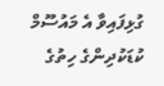ގުޅިފައިވާ އެ މައުސޫމް ކުޑަކުދިންގެ ހިތުގެ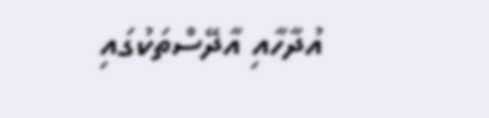އުދާހާއި އާދޭސްތަކުގައި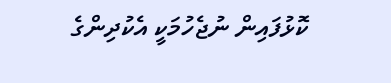ކޮޅުފައިން ނުޖެހުމަކީ އެކުދިންގެ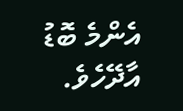އެންމެ ބޮޑު އާދޭހެވެ.